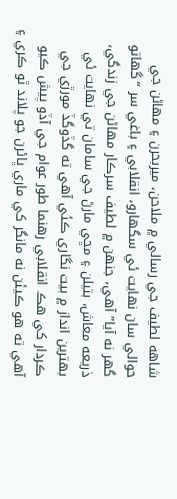شاهه لطيف جي رسالي ۾ ملاحن، ميربحرن ۽ مهاڻن جي حوالي سان نهايت ئي سگهارو، انقلابي ۽ باغي سر “گهاتو گهر نه آيا” آهي، جنهن ۾ لطيف سرڪار مهاڻن جي زندگي، ذريعه معاش، بتيلن ۽ مڇي مارڻ جي سامان تي نهايت ئي بهترين انداز ۾ بيت نگاري ڪئي آهي ته گڏوگڏ مورڙي جي ڪردار کي هڪ انقلابي رهنما طور عوام جي آڏو پيش ڪيو آهي ته هو ڪيئن نه مانگر کي ماري ڀائرن جو پلاند ٿو ڪري ۽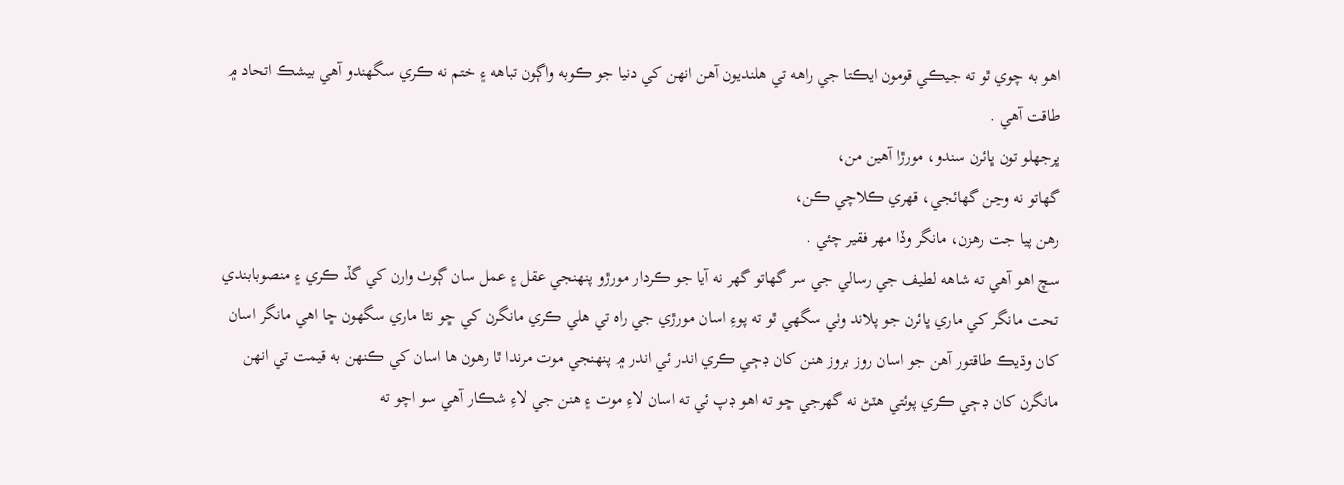اهو به چوي ٿو ته جيڪي قومون ايڪتا جي راهه تي هلنديون آهن انهن کي دنيا جو ڪوبه واڳون تباهه ۽ ختم نه ڪري سگهندو آهي بيشڪ اتحاد ۾ طاقت آهي .
ڀرجهلو تون ڀائرن سندو، مورڙا آهين من،
گهاتو نه وڃن گهائجي، قهري ڪلاچي ڪن،
رهن پيا جت رهزن، مانگر وڏا مهر فقير چئي .
سچ اهو آهي ته شاهه لطيف جي رسالي جي سر گهاتو گهر نه آيا جو ڪردار مورڙو پنهنجي عقل ۽ عمل سان ڳوٺ وارن کي گڏ ڪري ۽ منصوبابندي تحت مانگر کي ماري ڀائرن جو پلاند وٺي سگهي ٿو ته پوءِ اسان مورڙي جي راه تي هلي ڪري مانگرن کي ڇو نٿا ماري سگهون ڇا اهي مانگر اسان کان وڌيڪ طاقتور آهن جو اسان روز بروز هنن کان ڊڄي ڪري اندر ئي اندر ۾ پنهنجي موت مرندا ٿا رهون ها اسان کي ڪنهن به قيمت تي انهن مانگرن کان ڊڄي ڪري پوئتي هٽڻ نه گهرجي ڇو ته اهو ڊپ ئي ته اسان لاءِ موت ۽ هنن جي لاءِ شڪار آهي سو اچو ته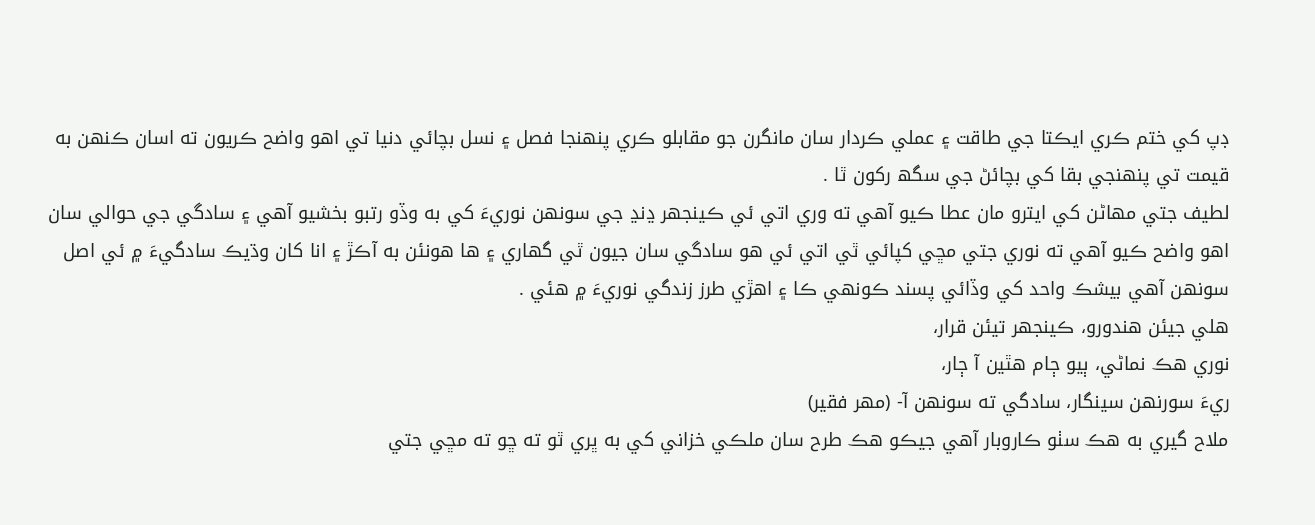ڊپ کي ختم ڪري ايڪتا جي طاقت ۽ عملي ڪردار سان مانگرن جو مقابلو ڪري پنهنجا فصل ۽ نسل بچائي دنيا تي اهو واضح ڪريون ته اسان ڪنهن به قيمت تي پنهنجي بقا کي بچائڻ جي سگھ رکون ٿا .
لطيف جتي مهاڻن کي ايترو مان عطا ڪيو آهي ته وري اتي ئي ڪينجهر ڍنڍ جي سونهن نوريءَ کي به وڏو رتبو بخشيو آهي ۽ سادگي جي حوالي سان اهو واضح ڪيو آهي ته نوري جتي مڇي کپائي ٿي اتي ئي هو سادگي سان جيون ٿي گهاري ۽ ها هونئن به آڪڙ ۽ انا کان وڌيڪ سادگيءَ ۾ ئي اصل سونهن آهي بيشڪ واحد کي وڏائي پسند ڪونهي ڪا ۽ اهڙي طرز زندگي نوريءَ ۾ هئي .
هلي جيئن هندورو، ڪينجهر تيئن قرار،
نوري هڪ نماڻي، ٻيو ڄام هٿين آ ڄار،
ريءَ سورنهن سينگار، سادگي ته سونهن آ- (مهر فقير)
ملاح گيري به هڪ سٺو ڪاروبار آهي جيڪو هڪ طرح سان ملڪي خزاني کي به ڀري ٿو ته ڇو ته مڇي جتي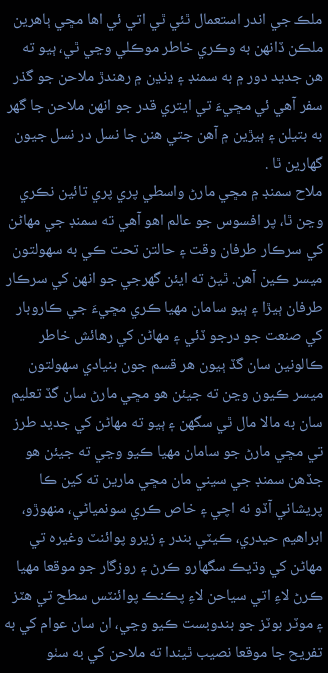ملڪ جي اندر استعمال ٿئي ٿي اتي ئي اها مڇي ٻاهرين ملڪن ڏانهن به وڪري خاطر موڪلي وڃي ٿي، ٻيو ته هن جديد دور ۾ به سمنڊ ۽ ڍنڍن ۾ رهندڙ ملاحن جو گذر سفر آهي ئي مڇيءَ تي ايتري قدر جو انهن ملاحن جا گهر به بتيلن ۽ ٻيڙين ۾ آهن جتي هنن جا نسل در نسل جيون گهارين ٿا .
ملاح سمنڊ ۾ مڇي مارڻ واسطي پري پري تائين نڪري وڃن ٿا، پر افسوس جو عالم اهو آهي ته سمنڊ جي مهاڻن کي سرڪار طرفان وقت ۽ حالتن تحت ڪي به سهولتون ميسر ڪين آهن. ٿيڻ ته ايئن گهرجي جو انهن کي سرڪار طرفان ٻيڙا ۽ ٻيو سامان مهيا ڪري مڇيءَ جي ڪاروبار کي صنعت جو درجو ڏئي ۽ مهاڻن کي رهائش خاطر ڪالونين سان گڏ ٻيون هر قسم جون بنيادي سهولتون ميسر ڪيون وڃن ته جيئن هو مڇي مارڻ سان گڏ تعليم سان به مالا مال ٿي سگهن ۽ ٻيو ته مهاڻن کي جديد طرز تي مڇي مارڻ جو سامان مهيا ڪيو وڃي ته جيئن هو جڏهن سمنڊ جي سيني مان مڇي مارين ته کين ڪا پريشاني آڏو نه اچي ۽ خاص ڪري سونمياڻي، منهوڙو، ابراهيم حيدري، ڪيٽي بندر ۽ زيرو پوائنٽ وغيره تي مهاڻن کي وڌيڪ سگهارو ڪرڻ ۽ روزگار جو موقعا مهيا ڪرڻ لاءِ اتي سياحن لاءِ پڪنڪ پوائنٽس سطح تي هٽز ۽ موٽر بوٽز جو بندوبست ڪيو وڃي، ان سان عوام کي به تفريح جا موقعا نصيب ٿيندا ته ملاحن کي به سٺو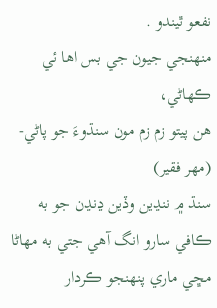نفعو ٿيندو .
منهنجي جيون جي بس اها ئي ڪهاڻي،
هن پيتو زم زم مون سنڌوءَ جو پاڻي- (مهر فقير)
سنڌ ۾ ننڍين وڏين ڍنڍن جو به ڪافي سارو انگ آهي جتي به مهاڻا مڇي ماري پنهنجو ڪردار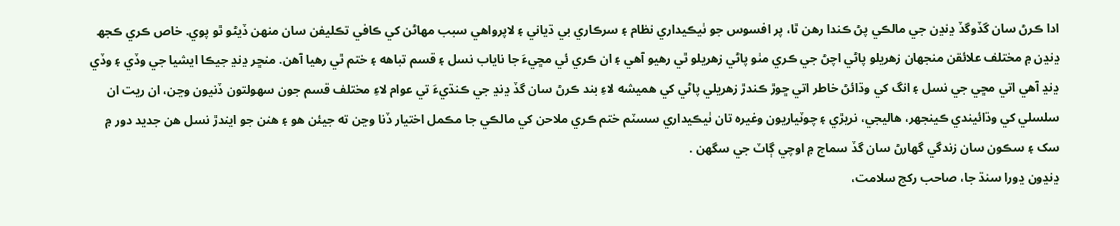ادا ڪرڻ سان گڏوگڏ ڍنڍن جي مالڪي پڻ ڪندا رهن ٿا، پر افسوس جو ٺيڪيداري نظام ۽ سرڪاري بي ڌياني ۽ لاپرواهي سبب مهاڻن کي ڪافي تڪليفن سان منهن ڏيڻو ٿو پوي. خاص ڪري ڪجھ ڍنڍن ۾ مختلف علائقن منجهان زهريلو پاڻي اچڻ جي ڪري مٺو پاڻي زهريلو ٿي رهيو آهي ۽ ان ڪري ئي مڇيءَ جا ناياب نسل ۽ قسم تباهه ۽ ختم ٿي رهيا آهن. منڇر ڍنڍ جيڪا ايشيا جي وڏي ۽ وڏي ڍنڍ آهي اتي مڇي جي نسل ۽ انگ کي وڌائڻ خاطر اتي ڇوڙ ڪندڙ زهريلي پاڻي کي هميشه لاءِ بند ڪرڻ سان گڏ ڍنڍ جي ڪنڌيءَ تي عوام لاءِ مختلف قسم جون سهولتون ڏنيون وڃن، ان ريت ان سلسلي کي وڌائيندي ڪينجهر، هاليجي، نريڙي ۽ چوٽياريون وغيره تان ٺيڪيداري سسٽم ختم ڪري ملاحن کي مالڪي جا مڪمل اختيار ڏنا وڃن ته جيئن هو ۽ هنن جو ايندڙ نسل هن جديد دور ۾ سک ۽ سڪون سان زندگي گهارڻ سان گڏ سماج ۾ اوچي ڳاٽ جي سگهن .
ڍنڍون ڍورا سنڌ جا، صاحب رکج سلامت،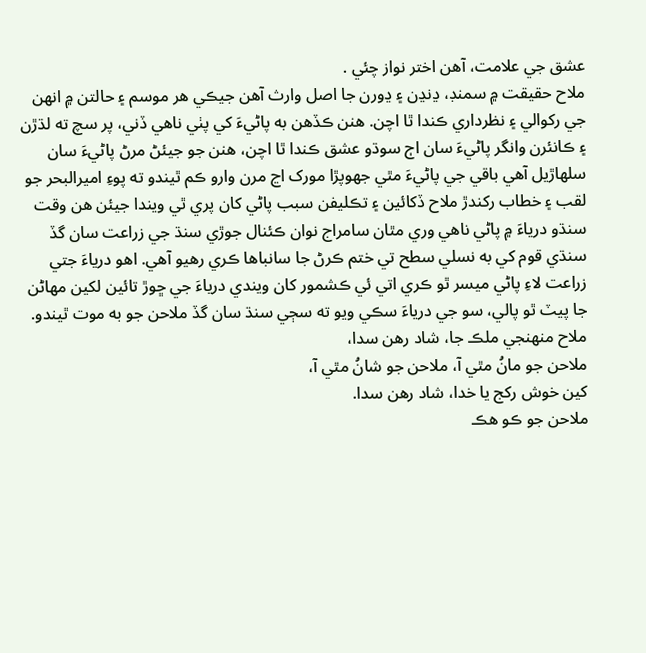عشق جي علامت، آهن اختر نواز چئي .
ملاح حقيقت ۾ سمنڊ، ڍنڍن ۽ ڍورن جا اصل وارث آهن جيڪي هر موسم ۽ حالتن ۾ انهن جي رکوالي ۽ نظرداري ڪندا ٿا اچن. هنن ڪڏهن به پاڻيءَ کي پٺي ناهي ڏني، پر سچ ته لڌڙن ۽ ڪانئرن وانگر پاڻيءَ سان اڄ سوڌو عشق ڪندا ٿا اچن، هنن جو جيئڻ مرڻ پاڻيءَ سان سلهاڙيل آهي باقي جي پاڻيءَ مٿي جهوپڙا مورک اڃ مرن وارو ڪم ٿيندو ته پوءِ اميرالبحر جو لقب ۽ خطاب رکندڙ ملاح ڏکائين ۽ تڪليفن سبب پاڻي کان پري ٿي ويندا جيئن هن وقت سنڌو درياءَ ۾ پاڻي ناهي وري مٿان سامراج نوان ڪئنال جوڙي سنڌ جي زراعت سان گڏ سنڌي قوم کي به نسلي سطح تي ختم ڪرڻ جا سانباها ڪري رهيو آهي. اهو درياءَ جتي زراعت لاءِ پاڻي ميسر ٿو ڪري اتي ئي ڪشمور کان ويندي درياءَ جي ڇوڙ تائين لکين مهاڻن جا پيٽ ٿو پالي، سو جي درياءَ سڪي ويو ته سڄي سنڌ سان گڏ ملاحن جو به موت ٿيندو.
ملاح منهنجي ملڪ جا، شاد رهن سدا،
ملاحن جو مانُ مٿي آ، ملاحن جو شانُ مٿي آ،
کين خوش رکج يا خدا، شاد رهن سدا.
ملاحن جو ڪو هڪ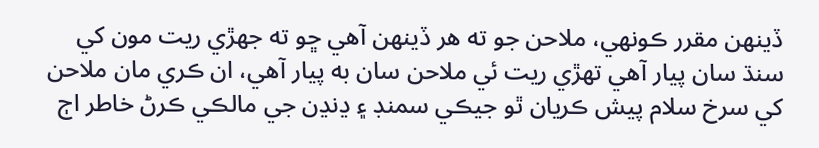ڏينهن مقرر ڪونهي، ملاحن جو ته هر ڏينهن آهي ڇو ته جهڙي ريت مون کي سنڌ سان پيار آهي تهڙي ريت ئي ملاحن سان به پيار آهي، ان ڪري مان ملاحن کي سرخ سلام پيش ڪريان ٿو جيڪي سمنڊ ۽ ڍنڍن جي مالڪي ڪرڻ خاطر اڄ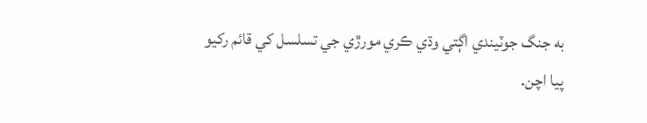به جنگ جوٽيندي اڳتي وڌي ڪري مورڙي جي تسلسل کي قائم رکيو پيا اچن.